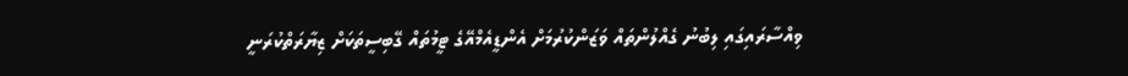ވިއްސާރައިގައި ލިބުނު ގެއްލުންތައް ވަޒަންކުރުމަށް އެންޑީއެމްއޭގެ ޓީމުތައް ގޭބިސީތަކަށް ޒިޔާރަތްކުރަނީ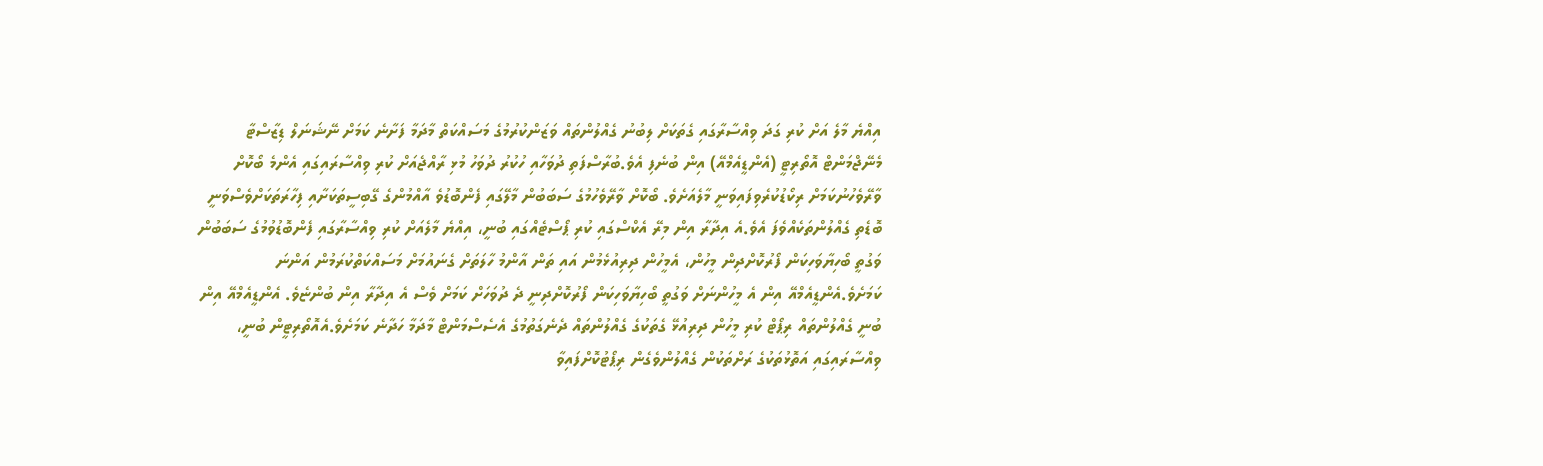އިއްޔެ މާލެ އަށް ކުރި ގަދަ ވިއްސާރާގައި ގެތަކަށް ލިބުނު ގެއްލުންތައް ވަޒަންކުރުމުގެ މަސައްކަތް މާދަމާ ފަށާނެ ކަމަށް ނޭޝަނަލް ޑިޒާސްޓާ މެނޭޖްމަންޓް އޮތޯރިޓީ (އެންޑީއެމްއޭ) އިން ބުނެފި އެވެ.ބުރާސްފަތި ދުވަހާއި ހުކުރު ދުވަހު މުޅި ރާއްޖެއަށް ކުރި ވިއްސާރައިގައި އެންމެ ބޯކޮށް ވާރޭވެހުނުކަމަށް ރިކޯޑުކުރެވިފައިވަނީ މާލެއަށެވެ. ބޯކޮށް ވާރޭވެހުމުގެ ސަބަބުން މާލޭގައި ފެންބޮޑުވެ އާއްމުންގެ ގޭބިސީތަކަށާއި ފިހާރަތަކަށްވެސްވަނީ ބޮޑެތި ގެއްލުންތަކެއްވެފަ އެވެ.އެ އިދާރާ އިން މިރޭ އެކްސްގައި ކުރި ޕޯސްޓެއްގައި ބުނީ، އިއްޔެ މާލެއަށް ކުރި ވިއްސާރާގައި ފެންބޮޑުވުމުގެ ސަބަބުން ވަގުތީ ބޯހިޔާވަހިކަން ފޯރުކޮށްދިން މީހުން، އެމީހުން ދިރިއުޅެމުން އައި ތަން އާންމު ހާލަތަށް ގެނައުމަށް މަސައްކަތްކުރަމުން އަންނަ ކަމަށެވެ.އެންޑީއެމްއޭ އިން އެ މީހުންނަށް ވަގުތީ ބޯހިޔާވަހިކަން ފޯރުކޮށްދިނީ ދެ ދުވަހަށް ކަމަށް ވެސް އެ އިދާރާ އިން ބުންޏެވެ. އެންޑީއެމްއޭ އިން ބުނީ ގެއްލުންތައް ރިޕޯޓް ކުރި މީހުން ދިރިއުޅޭ ގެތަކުގެ ގެއްލުންތައް ދެނެގަތުމުގެ އެސެސްމަންޓް މާދަމާ ހަދާނެ ކަމަށެވެ.އެއޮތޯރިޓީން ބުނީ، ވިއްސާރައިގައި އަތޮޅުތަކުގެ ރަށްތަކުން ގެއްލުންވެގެން ރިޕޯޓުކޮށްފައިވާ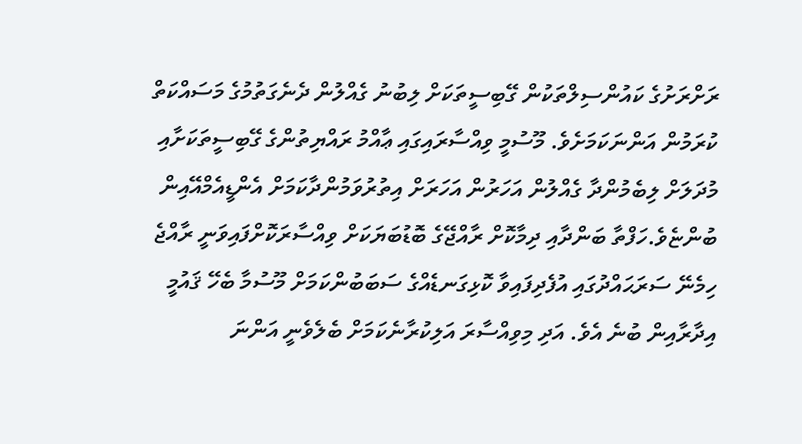ރަށްރަށުގެ ކައުންސިލްތަކުން ގޭބިސީތަކަށް ލިބުނު ގެއްލުން ދެނެގަތުމުގެ މަސައްކަތް ކުރަމުން އަންނަކަމަށެވެ. މޫސުމީ ވިއްސާރައިގައި ޢާއްމު ރައްޔިތުންގެ ގޭބިސީތަކަށާއި މުދަލަށް ލިބެމުންދާ ގެއްލުން އަހަރުން އަހަރަށް އިތުރުވަމުންދާކަމަށް އެންޑީއެމްއޭއިން ބުންޏެވެ.ހަފްތާ ބަންދާއި ދިމާކޮށް ރާއްޖޭގެ ބޮޑުބަޔަކަށް ވިއްސާރަކޮށްފައިވަނީ ރާއްޖެ ހިމެނޭ ސަރަޙައްދުގައި އުފެދިފައިވާ ކޮޅިގަނޑެއްގެ ސަބަބުންކަމަށް މޫސުމާ ބެހޭ ޤައުމީ އިދާރާއިން ބުނެ އެވެ. އަދި މިވިއްސާރަ އަލިކުރާނެކަމަށް ބެލެވެނީ އަންނަ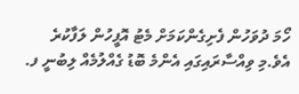ހޯމަ ދުވަހުން ފެށިގެންކަމަށް މެޓު އޮފީހުން ލަފާކުރެ އެވެ.މި ވިއްސާރައިގައި އެންމެ ބޮޑު ގެއްލުމެއް ލިބުނީ ފ.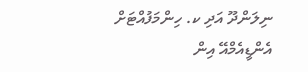ނިލަންދޫ އަދި ކ. ހިންމަފުއްޓަށް އެންޑީއެމްއޭ އިން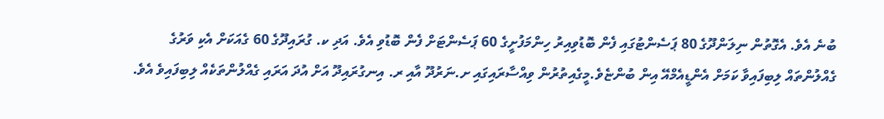ބުނެ އެވެ. އެގޮތުން ނިލަންދޫގެ 80 ޕަސެންޓުގައި ފެން ބޮޑުވިއިރު ހިންމަފުށީގެ 60 ޕަސެންޓަށް ފެން ބޮޑުވި އެވެ. އަދި ކ. ގުރައިދޫގެ 60 ގެއަކަށް އެކި ވަރުގެ ގެއްލުންތައް ލިބިފައިވާ ކަމަށް އެންޑީއެމްއޭ އިން ބުންޏެވެ.މީގެއިތުރުން ވިއްސާރައިގައި ށ.ނަރުދޫ އާއި ރ. އިނގުރައިދޫ އަށް އުދަ އަރައި ގެއްލުންތަކެއް ލިބިފައިވެ އެވެ.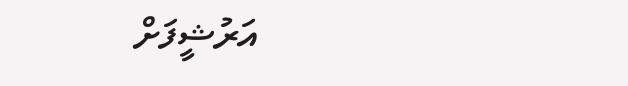އަރުޝީފަށް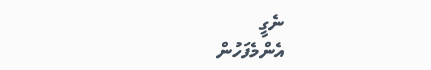ނެގީ
އެންމެފަހުން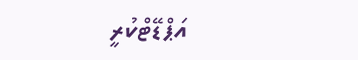އަޕްޑޭޓްކުރީ